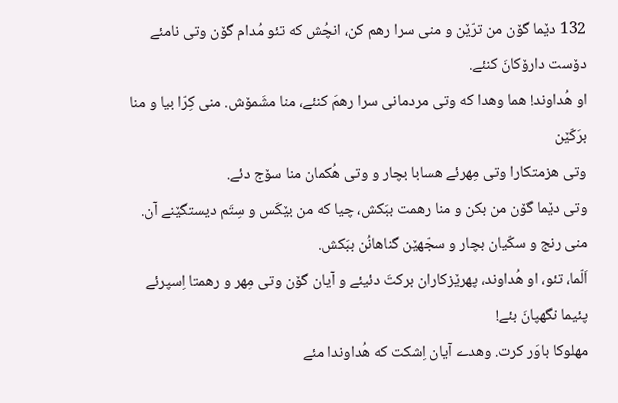132 دێما گۆن من ترّێن و منی سرا رهم کن، انچُش که تئو مُدام گۆن وتی نامئے دۆست دارۆکانَ کنئے.
او هُداوند! هما وهدا که وتی مردمانی سرا رهمَ کنئے، منا مشَمۆش. منی کِرّا بیا و منا برَکّێن
وتی هزمتکارا وتی مِهرئے هسابا بچار و وتی هُکمان منا سۆج دئے.
وتی دێما گۆن من بکن و منا رهمت ببَکش، چیا که من بێکَس و سِتَم دیستگێنے آن.
منی رنج و سکّیان بچار و سجّهێن گناهانُن ببَکش.
اَلّما، تئو، او هُداوند، پهرێزکاران برکتَ دئیئے و آیان گۆن وتی مِهر و رهمتا اِسپرئے پئیما نگهپانَ بئے!
مهلوکا باوَر کرت. وهدے آیان اِشکت که هُداوندا مئے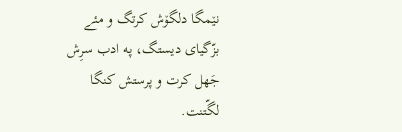نێمگا دلگۆش کرتگ و مئے بزّگیای دیستگ، په ادب سرِش جَهل کرت و پرستش کنگا لگّتنت.